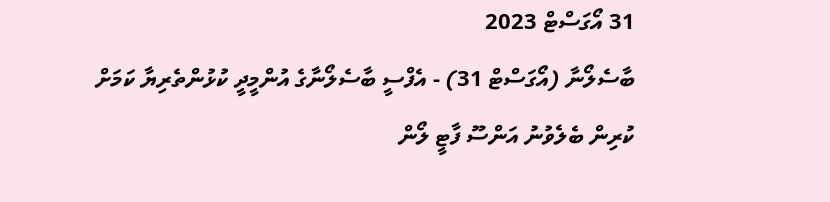31 އޯގަސްޓް 2023
ބާސެލޯނާ (އޯގަސްޓް 31) - އެފްސީ ބާސެލޯނާގެ އުންމީދީ ކުޅުންތެރިޔާ ކަމަށް ކުރިން ބެލެވުނު އަންސޫ ފާޓީ ލޯން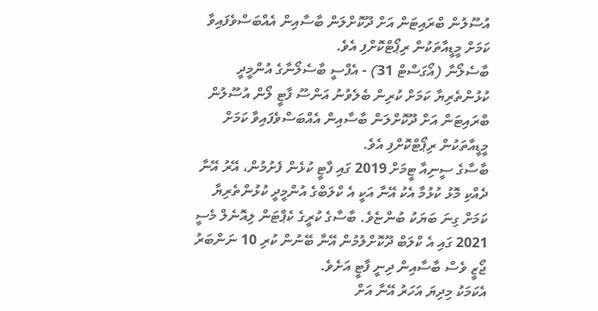އުސޫލުން ބްރައިޓަން އަށް ދޫކޮށްލަން ބާސާއިން އެއްބަސްވެފައިވާ ކަމަށް މީޑީއާތަކުން ރިޕޯޓްކޮށްފި އެވެ.
ބާސެލޯނާ (އޯގަސްޓް 31) - އެފްސީ ބާސެލޯނާގެ އުންމީދީ ކުޅުންތެރިޔާ ކަމަށް ކުރިން ބެލެވުނު އަންސޫ ފާޓީ ލޯން އުސޫލުން ބްރައިޓަން އަށް ދޫކޮށްލަން ބާސާއިން އެއްބަސްވެފައިވާ ކަމަށް މީޑީއާތަކުން ރިޕޯޓްކޮށްފި އެވެ.
ބާސާގެ ސީނިއާ ޓީމަށް 2019 ގައި ފާޓީ ކުޅެން ފެށުމުން، އޭރު އޭނާ ދެއްކި މޮޅު ކުޅުމާ އެކު އޭނާ އަކީ އެ ކްލަބްގެ އުންމީދީ ކުޅުންތެރިޔާ ކަމަށް ގިނަ ބަޔަކު ބުންޏެވެ. ބާސާގެ ކުރީގެ ކެޕްޓަން ލިއޮނެލް މެސީ 2021 ގައި އެ ކްލަބް ދޫކޮށްލުމުން އޭނާ ބޭނުން ކުރި 10 ނަންބަރު ޖޯޒީ ވެސް ބާސާއިން ދިނީ ފާޓީ އަށެވެ.
އެކަމަކު މިދިޔަ އަހަރު އޭނާ އަށް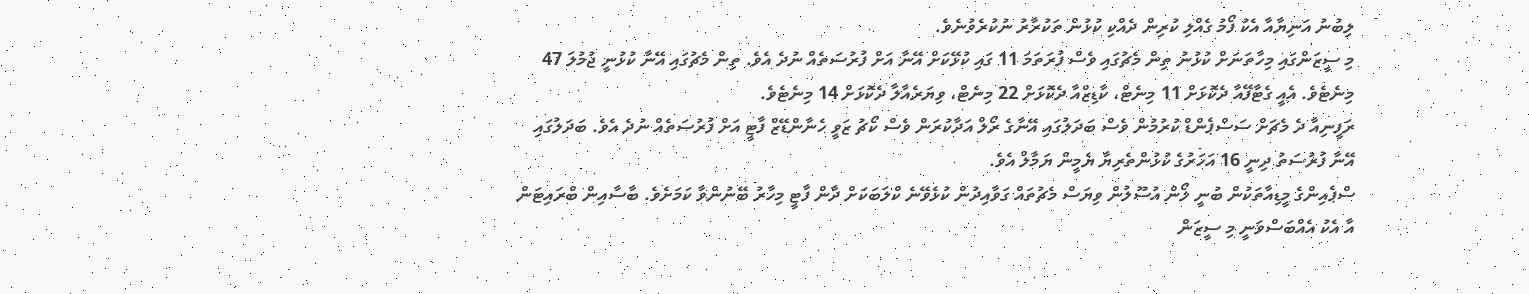ލިބުނު އަނިޔާއާ އެކު ފޯމު ގެއްލި ކުރިން ދެއްކި ކުޅުން ތަކުރާރު ނުކުރެވުނެވެ.
މި ސީޒަންގައި މިހާތަނަށް ކުޅުނު ތިން މެޗުގައި ވެސް ފުރަތަމަ 11 ގައި ކުޅޭކަށް އޭނާ އަށް ފުރުސަތެއް ނުދެ އެވެ. ތިން މެޗުގައި އޭނާ ކުޅުނީ ޖުމުލަ 47 މިނެޓެވެ. އެއީ ގެޓާފޭއާ ދެކޮޅަށް 11 މިނެޓް، ކާޑިޒްއާ ދެކޮޅަށް 22 މިނެޓް، ވިޔަރެއާލާ ދެކޮޅަށް 14 މިނެޓެވެ.
ރަފީނިއާ ދެ މެޗަށް ސަސްޕެންޑް ކުރުމުން ވެސް ބަދަލުގައި އޭނާގެ ރޯލް އަދާކުރަން ވެސް ކޯޗު ޒަވީ ހެނާންޑޭޒް ފާޓީ އަށް ފުރުސަތެއް ނުދެ އެވެ. ބަދަލުގައި އޭނާ ފުރުސަތު ދިނީ 16 އަހަރުގެ ކުޅުންތެރިޔާ ޔެމީން ޔަމާލް އެވެ.
ސްޕެއިންގެ މީޑިއާތަކުން ބުނީ ލޯން އުސޫލުން ވިޔަސް މެޗުތައް ގަވާއިދުން ކުޅެވޭނެ ކްލަބަކަށް ދާން ފާޓީ މިހާރު ބޭނުންވާ ކަމަށެވެ. ބާސާއިން ބްރައިޓަން އާ އެކު އެއްބަސްވަނީ މި ސީޒަން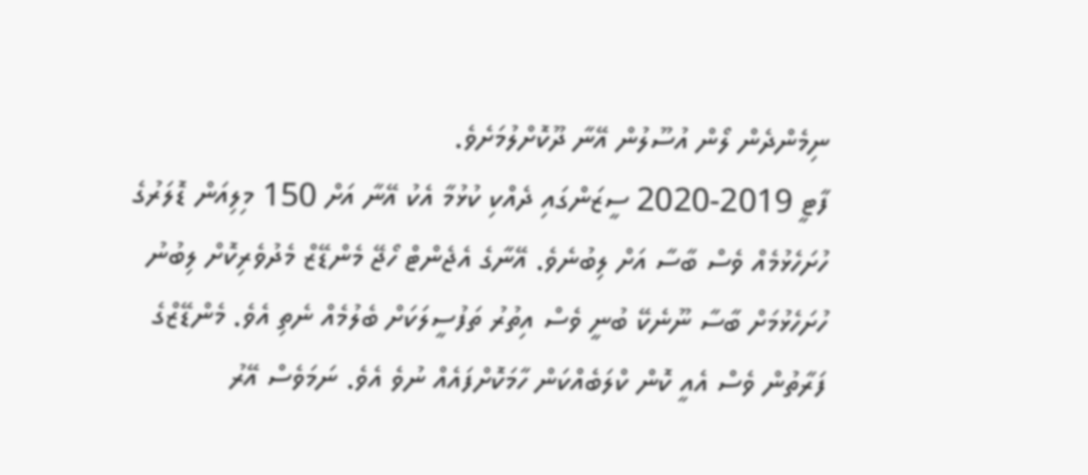ނިމެންދެން ލޯން އުސޫލުން އޭނާ ދޫކޮށްލުމަށެވެ.
ފާޓީ 2019-2020 ސީޒަންގައި ދެއްކި ކުޅުމާ އެކު އޭނާ އަށް 150 މިލިއަން ޑޮލަރުގެ ހުށަހެޅުމެއް ވެސް ބާސާ އަށް ލިބުނެވެ. އޭނާގެ އެޖެންޓް ހޯޖޭ މެންޑޭޒް މެދުވެރިކޮށް ލިބުނު ހުށަހެޅުމަށް ބާސާ ނޫނެކޭ ބުނީ ވެސް އިތުރު ތަފުސީލަކަށް ބެލުމެއް ނެތި އެވެ. މެންޑޭޒްގެ ފަރާތުން ވެސް އެއީ ކޮން ކްލަބެއްކަން ހާމަކޮށްފައެއް ނުވެ އެވެ. ނަމަވެސް އޭރު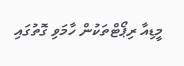މީޑިއާ ރިޕޯޓްތަކުން ހާމަވި ގޮތުގައި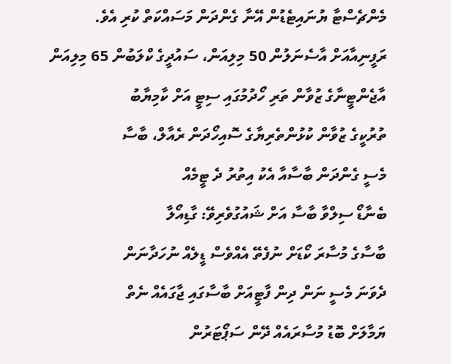މެންޗެސްޓާ ޔުނައިޓެޑުން އޭނާ ގެންދަން މަސައްކަތް ކުރި އެވެ.
ރަފީނިއާއަށް އާސެނަލުން 50 މިލިއަން، ސައުދީގެ ކްލަބުން 65 މިލިއަން
އާޖެންޓީނާގެ ޒުވާން ތަރި ހޯދުމުގައި ސިޓީ އަށް ކާމިޔާބު
ތުރުކީގެ ޒުވާން ކުޅުންތެރިޔާގެ ސޮއިހޯދަން ރެއާލް، ބާސާ
މެސީ ގެންދަން ބާސާއާ އެކު އިތުރު ދެ ޓީމެއް
ބެނާޑޯ ސިލްވާ ބާސާ އަށް ޝައުގުވެރިވޭ: ގާޑިއޯލާ
ބާސާގެ މުސާރަ ކޯޑަށް ނުފެތޭ އެއްވެސް ޑީލެއް ނުހަދާނަން
ދެވަނަ މެސީ ނަން ދިން ފާޓީއަށް ބާސާގައި ޖާގައެއް ނެތް
ޔަމާލަށް ބޮޑު މުސާރައެއް ދޭން ސަޕޯޓަރުން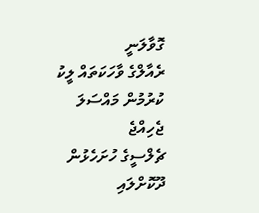ގޮވާލަނީ
ރެއާލްގެ ވާހަކަތައް ލީކު ކުރުމުން މައްސަލަ ޖެހިއްޖެ
ޗެލްސީގެ ހުށަހެޅުން ދޫކޮށްލައި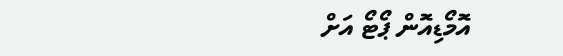އޮމޯޑިއޮން ޕޯޓޯ އަށް